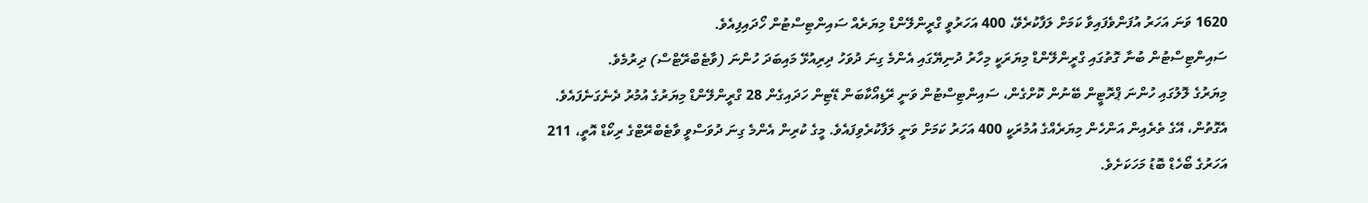1620 ވަނަ އަހަރު އުފަންވެފައިވާ ކަމަށް ލަފާކުރެވޭ، 400 އަހަރުވީ ގްރީންލޭންޑް މިޔަރެއް ސައިންޓިސްޓުން ހޯދައިފިއެވެ.
ސައިންޓިސްޓުން ބުނާ ގޮތުގައި ގްރީންލޭންޑް މިޔަރަކީ މިހާރު ދުނިޔޭގައި އެންމެ ގިނަ ދުވަހު ދިރިއުޅޭ މައިބަދަ ހުންނަ (ވާޓެބްރޭޓްސް) ދިރުމެވެ.
މިޔަރުގެ ލޮލުގައި ހުންނަ ޕްރޮޓީން ބޭނުން ކޮށްގެން، ސައިންޓިސްޓުން ވަނީ ރޭޑިއޯކާބަން ޑޭޓިން ހަދައިގެން 28 ގްރީންލޭންޑް މިޔަރުގެ އުމުރު ދެނެގަނެފައެވެ. އެގޮތުން، އޭގެ ތެރެއިން އަންހެން މިޔަރެއްގެ އުމުރަކީ 400 އަހަރު ކަމަށް ވަނީ ލަފާކުރެވިފައެވެ. މީގެ ކުރިން އެންމެ ގިނަ ދުވަސްވީ ވާޓެބްރޭޓްގެ ރިކޯޑް އޮތީ، 211 އަހަރުގެ ބޯހެޑް ބޮޑު މަހަކަށެވެ.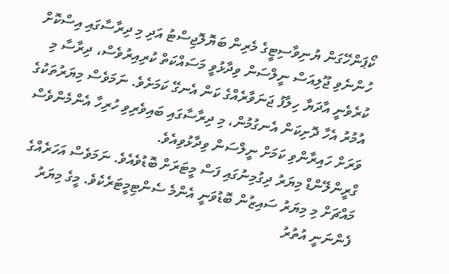ކޯޕަންހޭގަން ޔުނިވާސިޓީގެ މެރިން ބަޔޮލޮޖިސްޓު އަދި މި ދިރާސާގައި އިސްކޮށް ހުންނެވި ޖޫލިއަސް ނީލްސަން ވިދާޅުވީ މަސައްކަތް ކުރިއިރުވެސް، ދިރާސާ މި ކުރެވެނީ އާދަޔާ ހިލާފު ޖަނަވާރެއްގެ ކަން އެނގޭ ކަމަށެވެ. ނަމަވެސް މިޔަރުތަކުގެ އުމުރު އެހާ ދޮށިކަން އެނގުމުން، މި ދިރާސާގައި ބައިވެރިވި ހުރިހާ އެންމެންވެސް ވަރަށް ހައިރާންވި ކަމަށް ނީލްސަން ވިދާޅުވިއެވެ.
ގްރީންލޭންޑް މިޔަރު ދިގުމިނުގައި ފަސް މީޓަރަށް ބޮޑުވެއެވެ. ނަމަވެސް އަހަރެއްގެ މައްޗަށް މި މިޔަރު ސައިޒުން ބޮޑުވަނީ އެންމެ ސެންޓިމީޓަރެކެވެ. މީގެ މިޔަރު ފެންނަނީ އުތުރު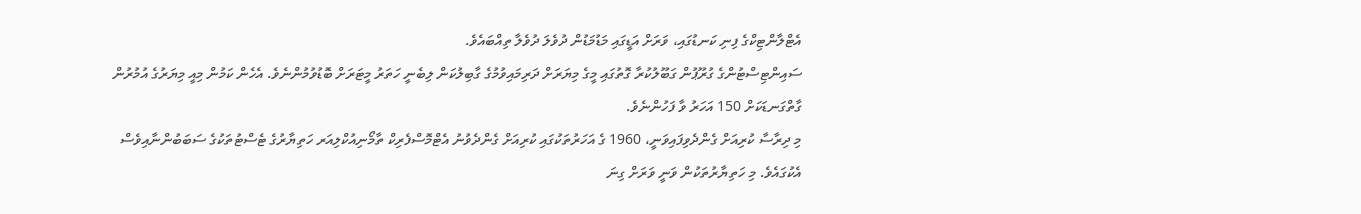އެޓްލާންޓިކްގެ ފިނި ކަނޑުގައި، ވަރަށް އަޑީގައި މަޑުމަޑުން ދުވެލަ ދުވެލާ ތިއްބައެވެ.
ސައިންޓިސްޓުންގެ ގުރޫޕުން ގަބޫލުކުރާ ގޮތުގައި މީގެ މިޔަރަށް ދަރިމައިވުމުގެ ގާބިލުކަން ލިބެނީ ހަތަރު މީޓަރަށް ބޮޑުވުމުންނެވެ. އެހެން ކަމުން މިއީ މިޔަރުގެ އުމުރުން ގާތްގަނޑަކަށް 150 އަހަރު ވާ ފަހުންނެވެ.
މި ދިރާސާ ކުރިއަށް ގެންދެވިފައިވަނީ، 1960 ގެ އަހަރުތަކުގައި ކުރިއަށް ގެންދެވުނު އެޓްމޮސްފެރިކް ތާމޯނިއުކްލިއަރ ހަތިޔާރުގެ ޓެސްޓުތަކުގެ ސަބަބުންނާއިވެސް އެކުގައެވެ. މި ހަތިޔާރުތަކުން ވަނީ ވަރަށް ގިނަ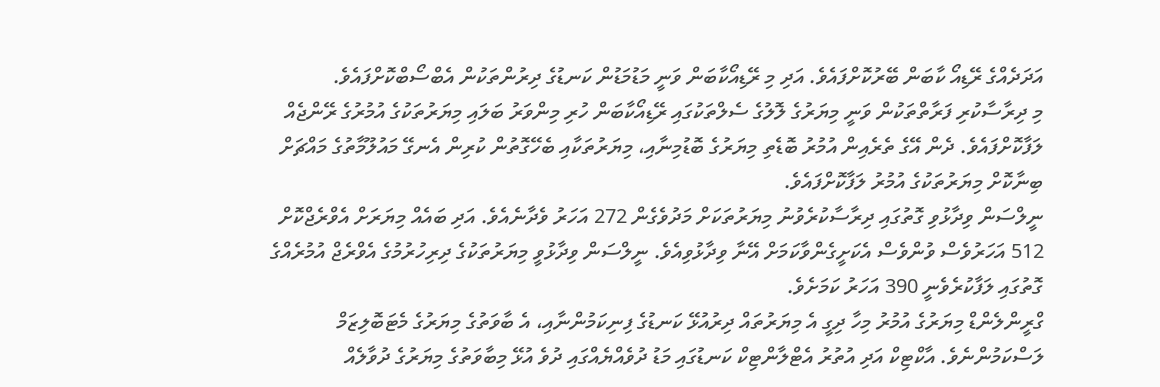އަދަދެއްގެ ރޭޑިއޯ ކާބަން ބޭރުކޮށްފައެވެ. އަދި މި ރޭޑިއޯކާބަން ވަނީ މަޑުމަޑުން ކަނޑުގެ ދިރުންތަކުން އެބްސޯބްކޮށްފައެވެ.
މި ދިރާސާކުރި ފަރާތްތަކުން ވަނީ މިޔަރުގެ ލޮލުގެ ސެލްތަކުގައި ރޭޑިއޯކާބަން ހުރި މިންވަރު ބަލައި މިޔަރުތަކުގެ އުމުރުގެ ރޭންޖެއް ލަފާކޮށްފައެވެ. ދެން އޭގެ ތެރެއިން އުމުރު ބޮޑެތި މިޔަރުގެ ބޮޑުމިނާއި، މިޔަރުތަކާއި ބެހޭގޮތުން ކުރިން އެނގޭ މައުލޫމާތުގެ މައްޗަށް ބިނާކޮށް މިޔަރުތަކުގެ އުމުރު ލަފާކޮށްފައެވެ.
ނީލްސަން ވިދާޅުވި ގޮތުގައި ދިރާސާކުރެވުނު މިޔަރުތަކަށް މަދުވެގެން 272 އަހަރު ވެދާނެއެވެ. އަދި ބައެއް މިޔަރަށް އެވްރެޖްކޮށް 512 އަހަރުވެސް ވުންވެސް އެކަށީގެންވާކަމަށް އޭނާ ވިދާޅުވިއެވެ. ނީލްސަން ވިދާޅުވީ މިޔަރުތަކުގެ ދިރިހުރުމުގެ އެވްރެޖް އުމުރެއްގެ ގޮތުގައި ލަފާކުރެވެނީ 390 އަހަރު ކަމަށެވެ.
ގްރީންލެންޑް މިޔަރުގެ އުމުރު މިހާ ދިގީ އެ މިޔަރުތައް ދިރުއުޅޭ ކަނޑުގެ ފިނިކަމުންނާއި، އެ ބާވަތުގެ މިޔަރުގެ މެޓަބޮލިޒަމް ލަސްކަމުންނެވެ. އާކްޓިކް އަދި އުތުރު އެޓްލާންޓިކް ކަނޑުގައި މަޑު ދުވެއްޔެއްގައި ދުވެ އުޅޭ މިބާވަތުގެ މިޔަރުގެ ދުވާލެއް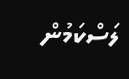ލަސްކަމުން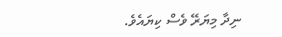ނިދާ މިޔަރޭ ވެސް ކިޔައެވެ.